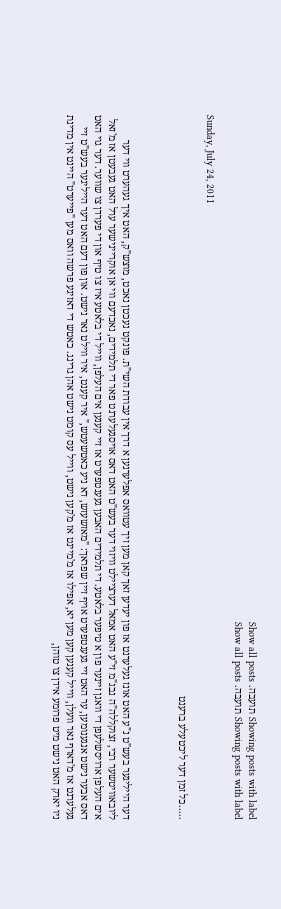Showing posts with label תועבה. Show all posts
Showing posts with label תועבה. Show all posts

Sunday, July 24, 2011

.....כל זמן דער ליכטעלע ברענט



דער הייליגער בעש"ט נ"ע האט אונז געלערנט אז פון יעדען זאך קאן מען זיך עטוואס אפלערנען א דרך אין עבודת השי"ת. פונקט נעכטן נאכט, מוצש"ק, האט איך געהערט ווי דער ליובאוויטשער רבי, זצוקללה"ה נבג"מ זי"ע האט אמאל דערציילט וויזוי דער בעש"ט האט דאס אויסגעלערנט פאר די תלמידים, נאכדעם ווי אן אוקריינישער ערל האט געבעטן אז מ'זאל אים העלפן ארויסשלעפן די וואגן זיינער פון א טיפער בלאטע. די תלמידים האבען געענטפערט אז זיי קענען אים העלפן, ווייל די בלאטע איז צו טיף און די פערדן צו שווער. דער גוי האט דאס אבער נישט אנגענומען, ער האט זיי געענטפערט אויף זיין שפראך: "מאזשעזש, דא ניע כאטשעטש," איר קענט, איר ווילט נאר נישט. און פון דעם האט דער הייליגער בעש"ט זיי געלערנט אז מ'דארף נאר וועלן, ווייל קענען קען מען יא, אפילו אז מ'מיינט אז מ'קען נישט, ווייל עס קומט נישט אהן גרינג. כאטש די דאזיגע פרשה וואס מען "פייערט" היינט אין מדינת ניו יארק האט נישט מיט פרומע אידן צו טוהן,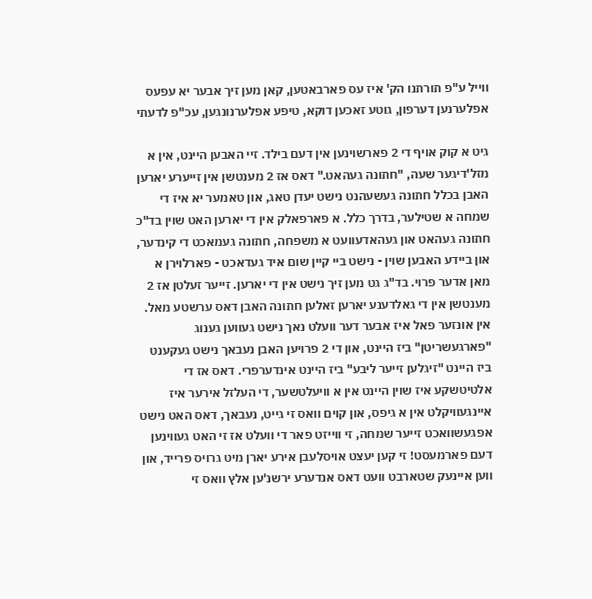ווייל ע"פ תורתנו הק' איז עס פארבאטען, קאן מען זיך אבער יא עפעס אפלערנען דערפון, גוטע זאכען דוקא, טיפע אפלערנונגען, עכ"פ לדעתי

גיט א קוק אויף די 2 פארשוינען אין דעם בילד. זיי האבען היינט, אין א מזל'דיגער שעה, "חתונה געהאט." דאס אז 2 מענטשן אין זייערע יארען האבן בכלל חתונה געשעהנט נישט יעדן טאג, און טאמער יא איז די שמחה א שטילער, בדרך כלל. א פארפאלק אין די יארען האט שוין בד"כ חתונה געהאט און געהאדעוועט א משפחה, חתונה געמאכט די קינדער, און ביידע האבען שוין - נישט ביי קיין שום איד געדאכט - פארלוירן א מאן אדער פרוי. בד"ג גט מען זיך נישט אין די יארען. זייער זעלטן אז 2 מענטשן אין די גאלדענע יארען זאלען חתונה האבן דאס ערשטע מאל. אין אונזער פאל איז אבער דער וועלט נאך נישט געווען גענוג "פארגעשריטן" ביז היינט, און די 2 פרויען האבן נעבאך נישט געקענט ביז היינט "זיגלען זייער ליבע" ביז היינט אינדערפרי. דאס אז די אלטיטשקע איז שוין היינט אין א וויעלטשער, די העלזל אירער איז איינגעוויקלט אין א גיפס, און קוים וואס זי גייט, נעבאך, דאס האט נישט אפגעשוואכט זייער שמחה, זי ווייזט פאר די וועלט אז זי האט געווינען דעם פארמעסט! זי קען יעצט אויסלעבן אירע יארן מיט גרויס פרייד, און ווען איינעק שטארבט וועט דאס אנדערע ירשנ'ען אלץ וואס זי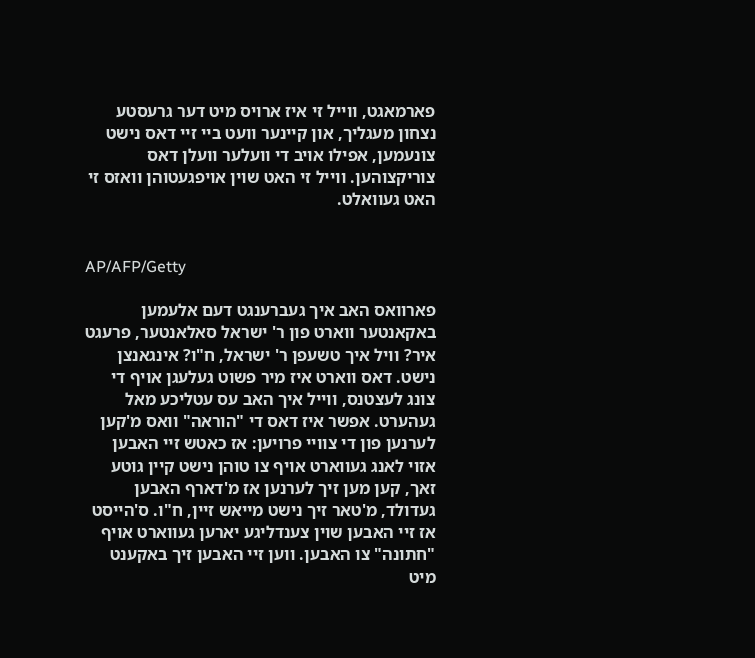פארמאגט, ווייל זי איז ארויס מיט דער גרעסטע נצחון מעגליך, און קיינער וועט ביי זיי דאס נישט צונעמען, אפילו אויב די וועלער וועלן דאס צוריקצוהען. ווייל זי האט שוין אויפגעטוהן וואזס זי האט געוואלט.


AP/AFP/Getty

פארוואס האב איך געברענגט דעם אלעמען באקאנטער ווארט פון ר' ישראל סאלאנטער, פרעגט איר? וויל איך טשעפן ר' ישראל, ח"ו? אינגאנצן נישט. דאס ווארט איז מיר פשוט געלעגן אויף די צונג לעצטנס, ווייל איך האב עס עטליכע מאל געהערט. אפשר איז דאס די "הוראה" וואס מ'קען לערנען פון די צוויי פרויען: אז כאטש זיי האבען אזוי לאנג געווארט אויף צו טוהן נישט קיין גוטע זאך, קען מען זיך לערנען אז מ'דארף האבען געדולד, מ'טאר זיך נישט מייאש זיין, ח"ו. ס'הייסט אז זיי האבען שוין צענדליגע יארען געווארט אויף "חתונה" צו האבען. ווען זיי האבען זיך באקענט מיט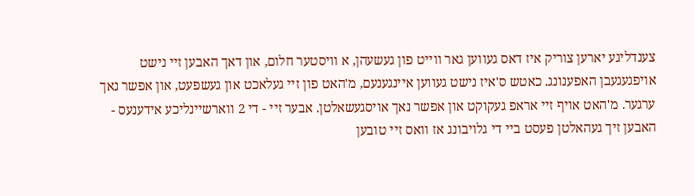צענדליגע יארען צוריק איז דאס געווען גאר ווייט פון געשעהן, א וויסטער חלום, און דאך האבען זיי נישט אויפגעגעבן האפענונג. כאטש ס'איז נישט געווען איינגענעם, מ'האט פון זיי געלאכט און געשפעט, און אפשר נאך ערגער. מ'האט אויף זיי אראפ געקוקט און אפשר נאך אויסגעשאלטן. אבער זיי - די 2 ווארשיינליכע אידענעס - האבען זיך געהאלטן פעסט ביי די גלויבונג אז וואס זיי טובען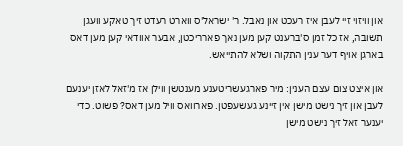און וויזוי זיי לעבן איז רעכט און נאבל. ר' ישראל'ס ווארט רעדט זיך טאקע וועגן תשובה, אז כל זמן ס'ברענט קען מען נאך פארריכטן, אבער אוודאי קען מען דאס בארגן אויף דער ענין התקוה ושלא להתייאש.

און איצט צום עצם הענין: מיר פארגעשריטענע מענטשן ווילן אז מ'זאל לאזן יענעם לעבן און זיך נישט מישן אין זיינע געשעפטן. פארוואס וויל מען דאס? פשוט. כדי יענער זאל זיך נישט מישן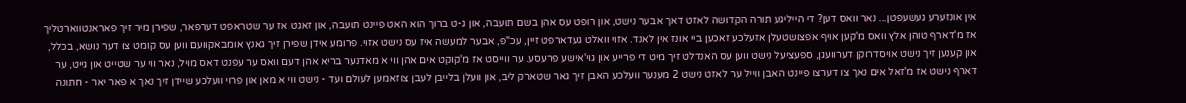אין אונזערע געשעפטן... נאר וואס דען? די הייליגע תורה הקדושה לאזט דאך אבער נישט, און רופט עס אהן בשם תועבה, און ג-ט ברוך הוא האט פיינט תועבה, און זאגט אז ער שטראפט דערפאר, שפירן מיר זיך פאראנטווארטליך אז מ'דארף טוהן אלץ וואס מ'קען אויף אפצושטעלן אזעלכע זאכען ביי אונז אין לאנד. אזוי וואלט געדארפט זיין, עכ"פ, אבער למעשה איז עס נישט אזוי. פרומע אידן שפירן זיך גאנץ אומבאקוועם ווען עס קומט צו דער נושא, בכלל, און קענען זיך נישט אויסדרוקן דערוועגן, ספעציעל נישט ווען עס האנדלט זיך מיט די פרייע און גוי'אישע פרעסע. ער ווייסט אז מ'קוקט אים אהן ווי א מאדנער בריא אהן דעם וואס ער עפנט דאס מויל, נאר ווי ער שטייט און גייט, ער דארף נישט אז מ'זאל אים נאך צו דערצו פיינט האבן ווייל ער לאזט נישט 2 מענער וועלכע האבן זיך גאר שטארק ליב, און וועלן בלייבן לעבן צוזאמען לעולם ועד - נישט ווי א מאן און פרוי וועלכע שיידן זיך נאך א פאר יאר - חתונה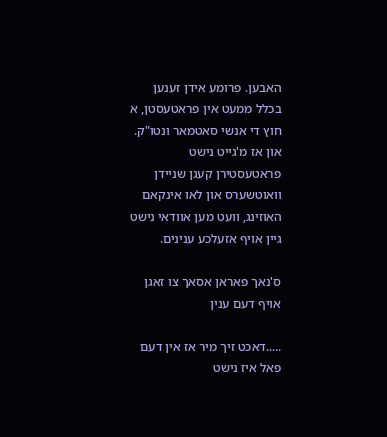האבען. פרומע אידן זענען בכלל ממעט אין פראטעסטן, א חוץ די אנשי סאטמאר ונטו"ק. און אז מ'גייט נישט פראטעסטירן קעגן שניידן וואוטשערס און לאו אינקאם האוזינג, וועט מען אוודאי נישט גיין אויף אזעלכע ענינים.

ס'נאך פאראן אסאך צו זאגן אויף דעם ענין

.....דאכט זיך מיר אז אין דעם פאל איז נישט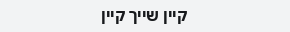קיין שייך קיין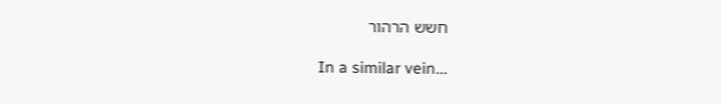חשש הרהור

In a similar vein...